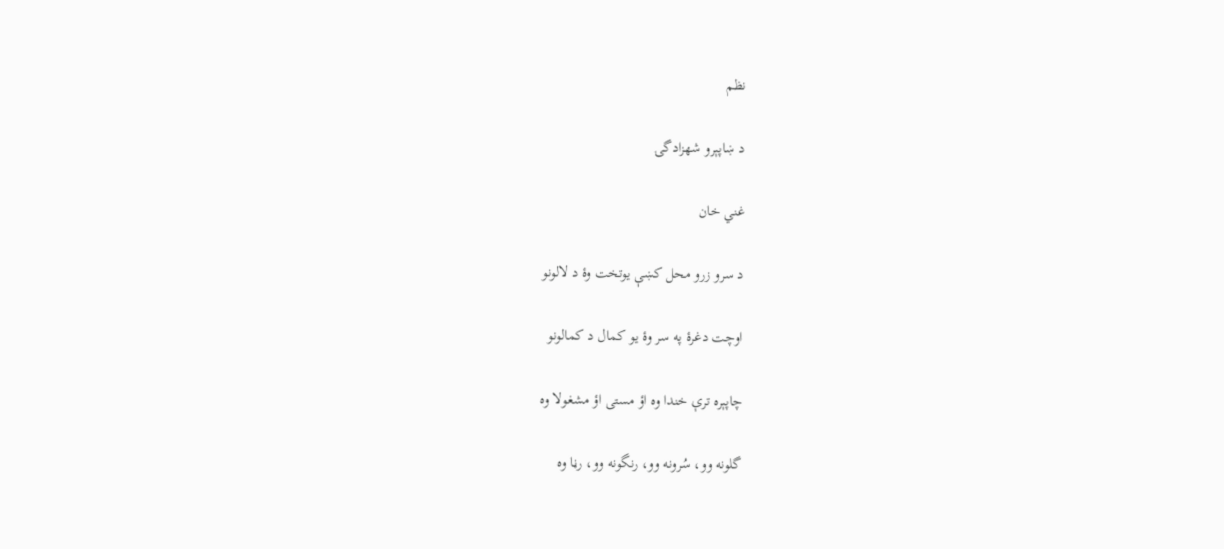نظم

د ښاپېرو شهزادگۍ

غني خان

د سرو زرو محل کښې يوتخت وۀ د لالونو

اوچت دغرۀ په سر وۀ يو کمال د کمالونو

چاپېره ترې خندا وه اؤ مستی اؤ مشغولا وه

گلونه وو، سُرونه وو، رنگونه وو، رڼا وه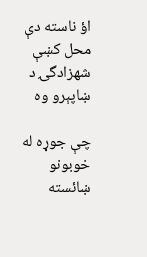اؤ ناسته دې محل کښې شهزادگۍ د ښاپېرو وه

چې جوړه له خوبونو ښائسته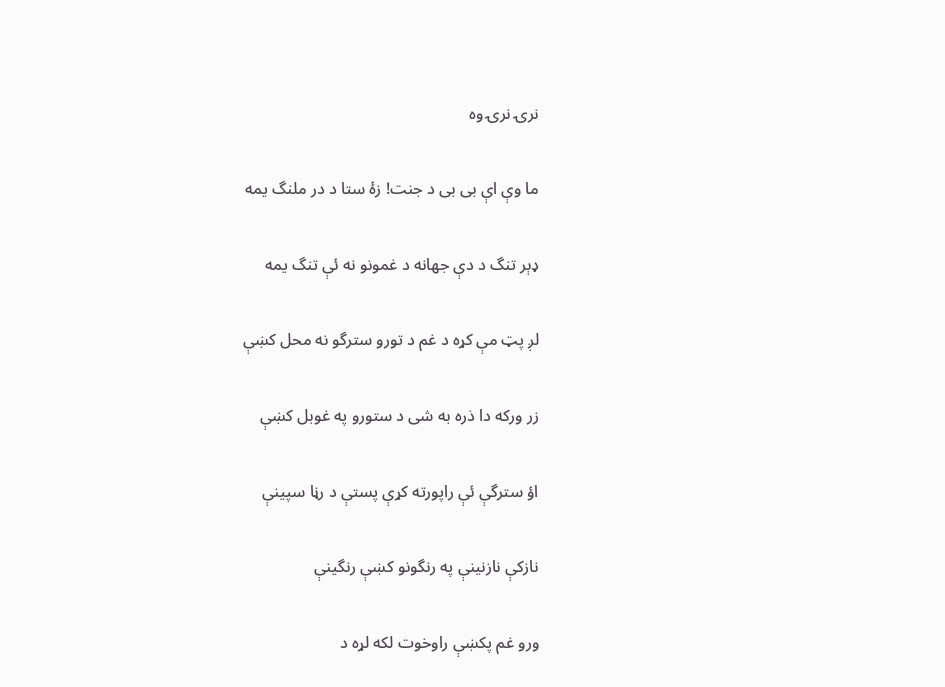نرۍ نرۍ وه

ما وې اې بی بی د جنت! زۀ ستا د در ملنگ يمه

ډېر تنگ د دې جهانه د غمونو نه ئې تنگ يمه

لږ پټ مې کړه د غم د تورو سترگو نه محل کښې

زر ورکه دا ذره به شی د ستورو په غوبل کښې

اؤ سترگې ئې راپورته کړې پستې د رڼا سپينې

نازکې نازنينې په رنگونو کښې رنگينې

ورو غم پکښې راوخوت لکه لړه د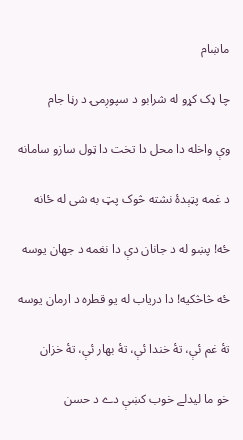ماښام

چا ډک کړو له شرابو د سپوږمۍ د رڼا جام

وې واخله دا محل دا تخت دا ټول سازو سامانه

د غمه پټېدۀ نشته څوک پټ به شی له ځانه

ځه! پښو له د جانان دې دا نغمه د جهان يوسه

ځه څاڅکيه! دا درياب له يو قطره د ارمان يوسه

تۀ غم ئې، تۀ خندا ئې، تۀ بهار ئې، تۀ خزان

خو ما ليدلے خوب کښې دے د حسن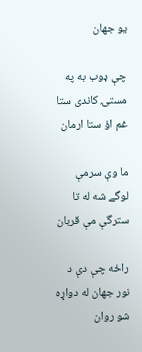يو جهان

چې ډوب به په مستۍ کاندی ستا غم اؤ ستا ارمان

ما وې سرمې لوگے شه له تا سترگې مې قربان

راځه چې دې د نور جهان له دواړه شو روان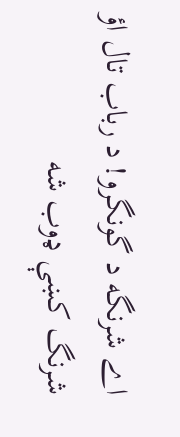اے شرنگه د گونگرو! د رباب تال اؤ شرنگ کښې ډوب شه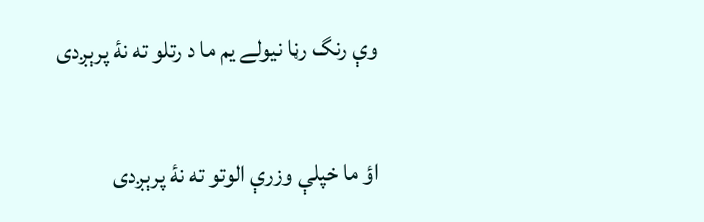وې رنگ رڼا نيولے يم ما د رتلو ته نۀ پرېږدی

اؤ ما خپلې وزرې الوتو ته نۀ پرېږدی